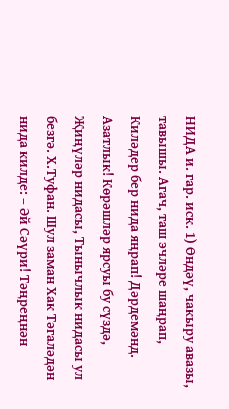НИДА и. гар. иск. 1) Өндәү, чакыру авазы, тавышы. Агач, таш эчләре шаңрап, Киләдер бер нида яңрап! Дәрдемәнд. Азатлык! Көрәшләр ярсуы бу сүздә, Җиңүләр нидасы, Тынычлык нидасы ул безгә. Х.Туфан. Шул заман Хак Тәгаләдән нида килде: – Әй Сәүри! Тәңреңнән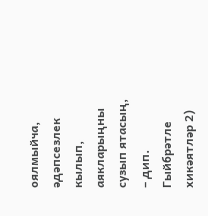оялмыйча, әдәпсезлек кылып, аякларыңны сузып ятасың, – дип. Гыйбрәтле хикәятләр 2)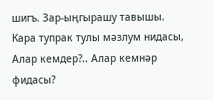шигъ. Зар-ыңгырашу тавышы. Кара тупрак тулы мәзлум нидасы, Алар кемдер?.. Алар кемнәр фидасы?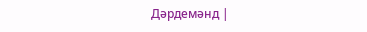Дәрдемәнд |